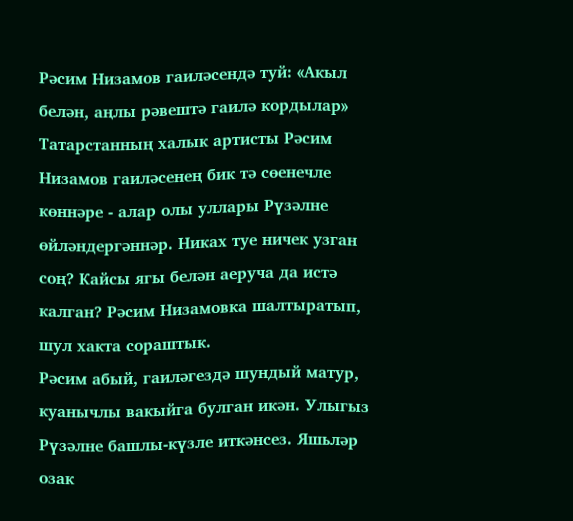Рәсим Низамов гаиләсендә туй: «Акыл белән, аңлы рәвештә гаилә кордылар»
Татарстанның халык артисты Рәсим Низамов гаиләсенең бик тә сөенечле көннәре - алар олы уллары Рүзәлне өйләндергәннәр. Никах туе ничек узган соң? Кайсы ягы белән аеруча да истә калган? Рәсим Низамовка шалтыратып, шул хакта сораштык.
Рәсим абый, гаиләгездә шундый матур, куанычлы вакыйга булган икән. Улыгыз Рүзәлне башлы-күзле иткәнсез. Яшьләр озак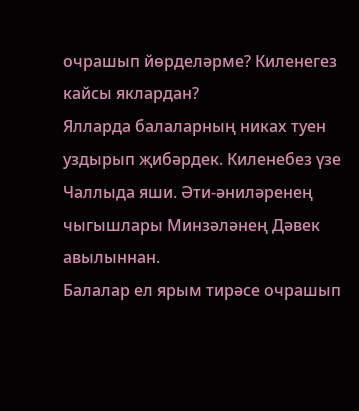очрашып йөрделәрме? Киленегез кайсы яклардан?
Ялларда балаларның никах туен уздырып җибәрдек. Киленебез үзе Чаллыда яши. Әти-әниләренең чыгышлары Минзәләнең Дәвек авылыннан.
Балалар ел ярым тирәсе очрашып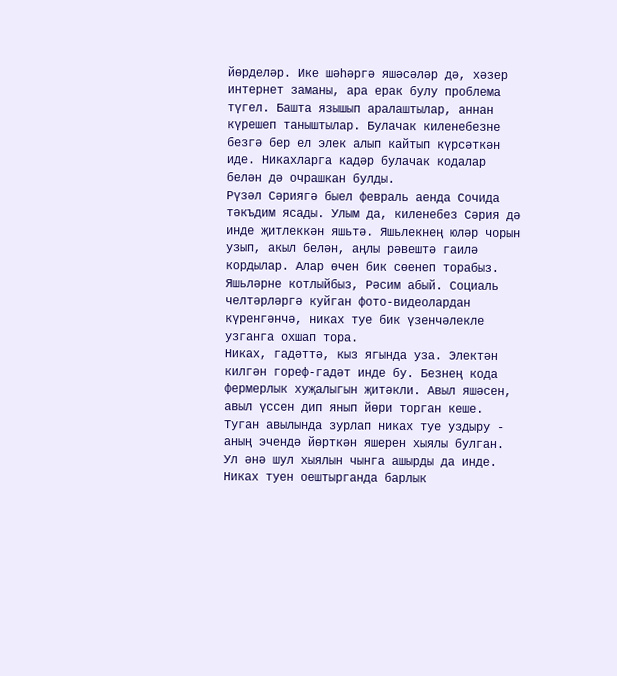йөрделәр. Ике шәһәргә яшәсәләр дә, хәзер интернет заманы, ара ерак булу проблема түгел. Башта язышып аралаштылар, аннан күрешеп таныштылар. Булачак киленебезне безгә бер ел элек алып кайтып күрсәткән иде. Никахларга кадәр булачак кодалар белән дә очрашкан булды.
Рүзәл Сәриягә быел февраль аенда Сочида тәкъдим ясады. Улым да, киленебез Сәрия дә инде җитлеккән яшьтә. Яшьлекнең юләр чорын узып, акыл белән, аңлы рәвештә гаилә кордылар. Алар өчен бик сөенеп торабыз.
Яшьләрне котлыйбыз, Рәсим абый. Социаль челтәрләргә куйган фото-видеолардан күренгәнчә, никах туе бик үзенчәлекле узганга охшап тора.
Никах, гадәттә, кыз ягында уза. Электән килгән гореф-гадәт инде бу. Безнең кода фермерлык хуҗалыгын җитәкли. Авыл яшәсен, авыл үссен дип янып йөри торган кеше. Туган авылында зурлап никах туе уздыру - аның эчендә йөрткән яшерен хыялы булган. Ул әнә шул хыялын чынга ашырды да инде. Никах туен оештырганда барлык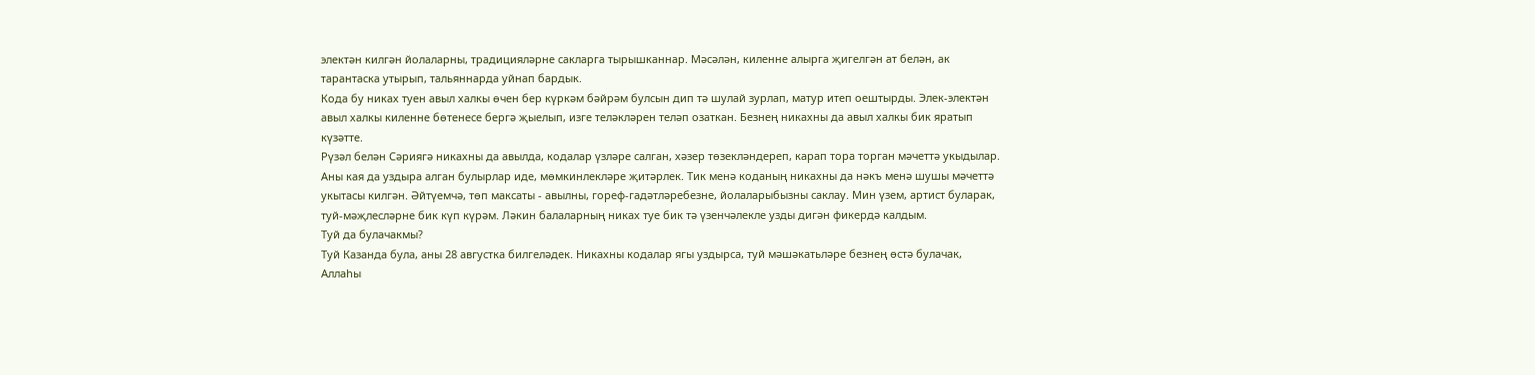электән килгән йолаларны, традицияләрне сакларга тырышканнар. Мәсәлән, киленне алырга җигелгән ат белән, ак тарантаска утырып, тальяннарда уйнап бардык.
Кода бу никах туен авыл халкы өчен бер күркәм бәйрәм булсын дип тә шулай зурлап, матур итеп оештырды. Элек-электән авыл халкы киленне бөтенесе бергә җыелып, изге теләкләрен теләп озаткан. Безнең никахны да авыл халкы бик яратып күзәтте.
Рүзәл белән Сәриягә никахны да авылда, кодалар үзләре салган, хәзер төзекләндереп, карап тора торган мәчеттә укыдылар. Аны кая да уздыра алган булырлар иде, мөмкинлекләре җитәрлек. Тик менә коданың никахны да нәкъ менә шушы мәчеттә укытасы килгән. Әйтүемчә, төп максаты - авылны, гореф-гадәтләребезне, йолаларыбызны саклау. Мин үзем, артист буларак, туй-мәҗлесләрне бик күп күрәм. Ләкин балаларның никах туе бик тә үзенчәлекле узды дигән фикердә калдым.
Туй да булачакмы?
Туй Казанда була, аны 28 августка билгеләдек. Никахны кодалар ягы уздырса, туй мәшәкатьләре безнең өстә булачак, Аллаһы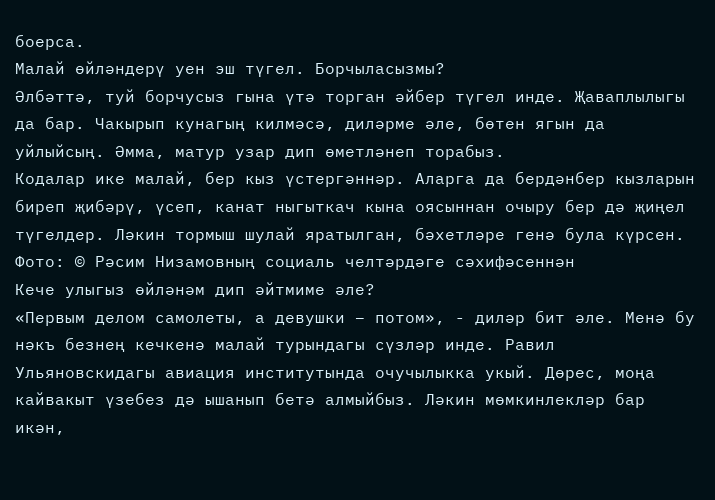боерса.
Малай өйләндерү уен эш түгел. Борчыласызмы?
Әлбәттә, туй борчусыз гына үтә торган әйбер түгел инде. Җаваплылыгы да бар. Чакырып кунагың килмәсә, диләрме әле, бөтен ягын да уйлыйсың. Әмма, матур узар дип өметләнеп торабыз.
Кодалар ике малай, бер кыз үстергәннәр. Аларга да бердәнбер кызларын биреп җибәрү, үсеп, канат ныгыткач кына оясыннан очыру бер дә җиңел түгелдер. Ләкин тормыш шулай яратылган, бәхетләре генә була күрсен.
Фото: © Рәсим Низамовның социаль челтәрдәге сәхифәсеннән
Кече улыгыз өйләнәм дип әйтмиме әле?
«Первым делом самолеты, а девушки – потом», - диләр бит әле. Менә бу нәкъ безнең кечкенә малай турындагы сүзләр инде. Равил Ульяновскидагы авиация институтында очучылыкка укый. Дөрес, моңа кайвакыт үзебез дә ышанып бетә алмыйбыз. Ләкин мөмкинлекләр бар икән,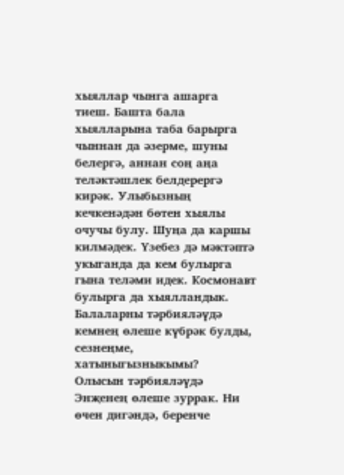хыяллар чынга ашарга тиеш. Башта бала хыялларына таба барырга чыннан да әзерме, шуны белергә, аннан соң аңа теләктәшлек белдерергә кирәк. Улыбызның кечкенәдән бөтен хыялы очучы булу. Шуңа да каршы килмәдек. Үзебез дә мәктәптә укыганда да кем булырга гына теләми идек. Космонавт булырга да хыялландык.
Балаларны тәрбияләүдә кемнең өлеше күбрәк булды, сезнеңме, хатыныгызныкымы?
Олысын тәрбияләүдә Энҗенең өлеше зуррак. Ни өчен дигәндә, беренче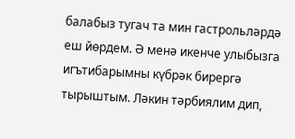балабыз тугач та мин гастрольләрдә еш йөрдем. Ә менә икенче улыбызга игътибарымны күбрәк бирергә тырыштым. Ләкин тәрбиялим дип,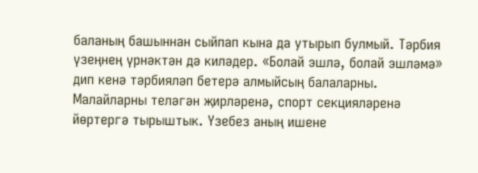баланың башыннан сыйпап кына да утырып булмый. Тәрбия үзеңнең үрнәктән дә киләдер. «Болай эшлә, болай эшләмә» дип кенә тәрбияләп бетерә алмыйсың балаларны.
Малайларны теләгән җирләренә, спорт секцияләренә йөртергә тырыштык. Үзебез аның ишене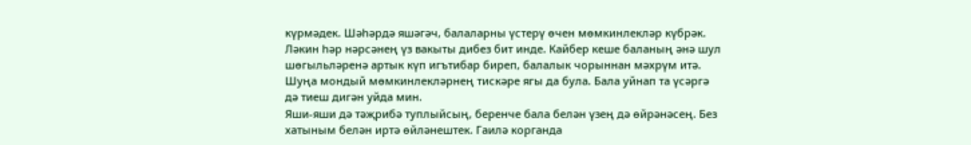күрмәдек. Шәһәрдә яшәгәч, балаларны үстерү өчен мөмкинлекләр күбрәк. Ләкин һәр нәрсәнең үз вакыты дибез бит инде. Кайбер кеше баланың әнә шул шөгыльләренә артык күп игътибар биреп, балалык чорыннан мәхрүм итә. Шуңа мондый мөмкинлекләрнең тискәре ягы да була. Бала уйнап та үсәргә дә тиеш дигән уйда мин.
Яши-яши дә тәҗрибә туплыйсың, беренче бала белән үзең дә өйрәнәсең. Без хатыным белән иртә өйләнештек. Гаилә корганда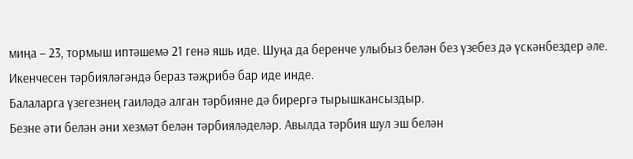миңа – 23, тормыш иптәшемә 21 генә яшь иде. Шуңа да беренче улыбыз белән без үзебез дә үскәнбездер әле. Икенчесен тәрбияләгәндә бераз тәҗрибә бар иде инде.
Балаларга үзегезнең гаиләдә алган тәрбияне дә бирергә тырышкансыздыр.
Безне әти белән әни хезмәт белән тәрбияләделәр. Авылда тәрбия шул эш белән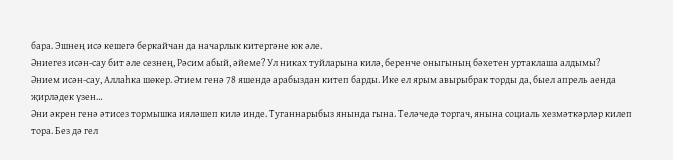бара. Эшнең исә кешегә беркайчан да начарлык китергәне юк әле.
Әниегез исән-сау бит әле сезнең, Рәсим абый, әйеме? Ул никах туйларына килә, беренче оныгының бәхетен уртаклаша алдымы?
Әнием исән-сау, Аллаһка шөкер. Әтием генә 78 яшендә арабыздан китеп барды. Ике ел ярым авырыбрак торды да, быел апрель аенда җирләдек үзен…
Әни әкрен генә әтисез тормышка ияләшеп килә инде. Туганнарыбыз янында гына. Теләчедә торгач, янына социаль хезмәткәрләр килеп тора. Без дә гел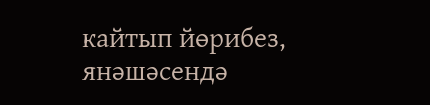кайтып йөрибез, янәшәсендә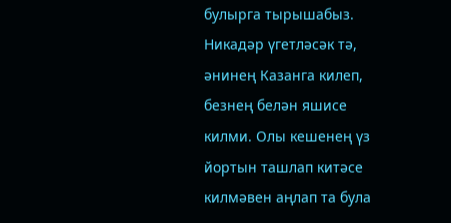булырга тырышабыз. Никадәр үгетләсәк тә, әнинең Казанга килеп, безнең белән яшисе килми. Олы кешенең үз йортын ташлап китәсе килмәвен аңлап та була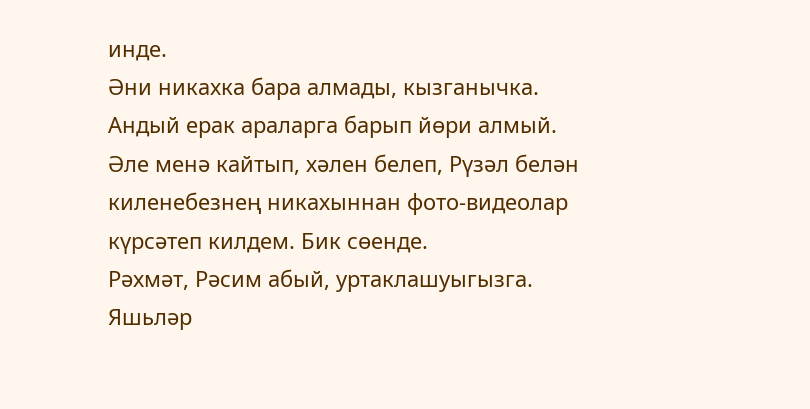инде.
Әни никахка бара алмады, кызганычка. Андый ерак араларга барып йөри алмый. Әле менә кайтып, хәлен белеп, Рүзәл белән киленебезнең никахыннан фото-видеолар күрсәтеп килдем. Бик сөенде.
Рәхмәт, Рәсим абый, уртаклашуыгызга. Яшьләр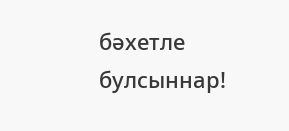бәхетле булсыннар!